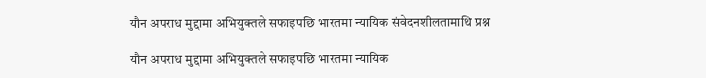यौन अपराध मुद्दामा अभियुक्तले सफाइपछि भारतमा न्यायिक संवेदनशीलतामाथि प्रश्न

यौन अपराध मुद्दामा अभियुक्तले सफाइपछि भारतमा न्यायिक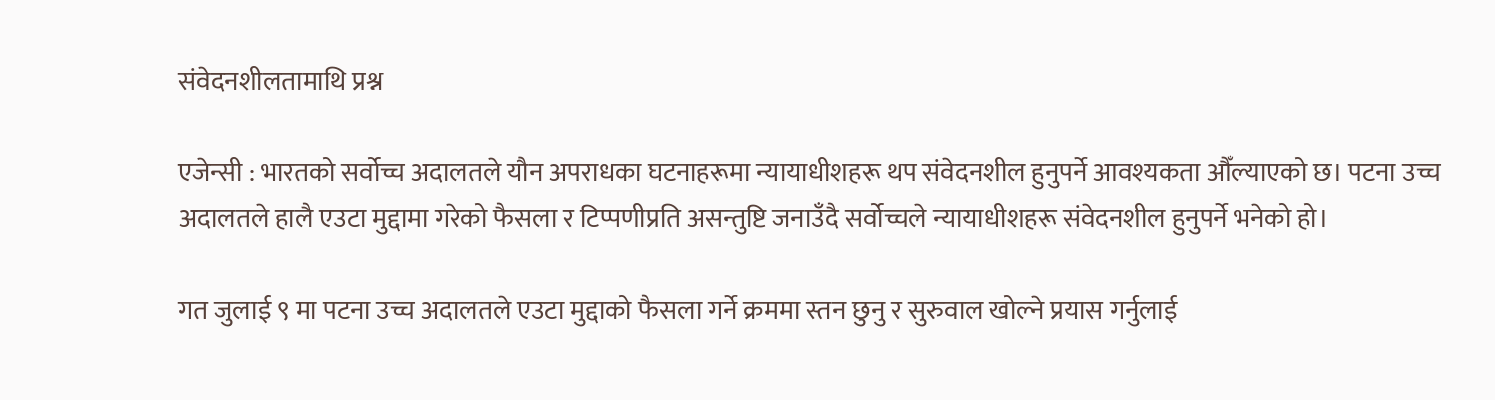संवेदनशीलतामाथि प्रश्न

एजेन्सी : भारतको सर्वोच्च अदालतले यौन अपराधका घटनाहरूमा न्यायाधीशहरू थप संवेदनशील हुनुपर्ने आवश्यकता औँल्याएको छ। पटना उच्च अदालतले हालै एउटा मुद्दामा गरेको फैसला र टिप्पणीप्रति असन्तुष्टि जनाउँदै सर्वोच्चले न्यायाधीशहरू संवेदनशील हुनुपर्ने भनेको हो।

गत जुलाई ९ मा पटना उच्च अदालतले एउटा मुद्दाको फैसला गर्ने क्रममा स्तन छुनु र सुरुवाल खोल्ने प्रयास गर्नुलाई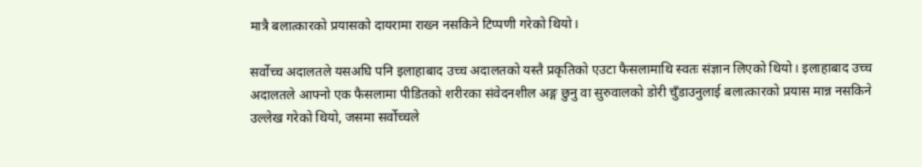मात्रै बलात्कारको प्रयासको दायरामा राख्न नसकिने टिप्पणी गरेको थियो।

सर्वोच्च अदालतले यसअघि पनि इलाहाबाद उच्च अदालतको यस्तै प्रकृतिको एउटा फैसलामाथि स्वतः संज्ञान लिएको थियो। इलाहाबाद उच्च अदालतले आफ्नो एक फैसलामा पीडितको शरीरका संवेदनशील अङ्ग छुनु वा सुरुवालको डोरी चुँडाउनुलाई बलात्कारको प्रयास मान्न नसकिने उल्लेख गरेको थियो, जसमा सर्वोच्चले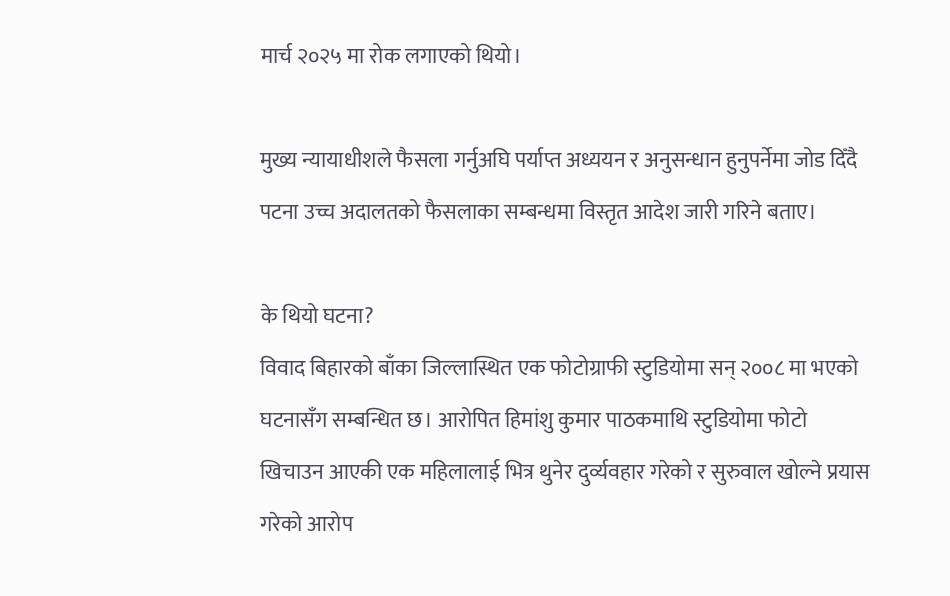मार्च २०२५ मा रोक लगाएको थियो।

मुख्य न्यायाधीशले फैसला गर्नुअघि पर्याप्त अध्ययन र अनुसन्धान हुनुपर्नेमा जोड दिँदै पटना उच्च अदालतको फैसलाका सम्बन्धमा विस्तृत आदेश जारी गरिने बताए।

के थियो घटना?
विवाद बिहारको बाँका जिल्लास्थित एक फोटोग्राफी स्टुडियोमा सन् २००८ मा भएको घटनासँग सम्बन्धित छ। आरोपित हिमांशु कुमार पाठकमाथि स्टुडियोमा फोटो खिचाउन आएकी एक महिलालाई भित्र थुनेर दुर्व्यवहार गरेको र सुरुवाल खोल्ने प्रयास गरेको आरोप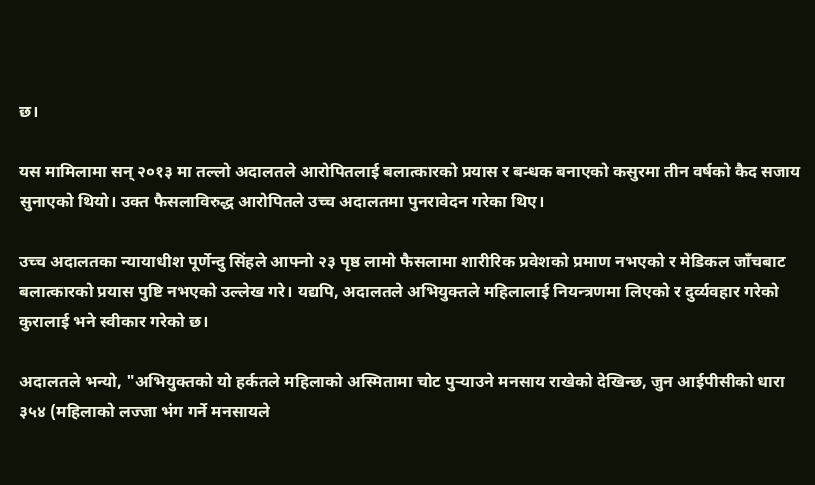छ।

यस मामिलामा सन् २०१३ मा तल्लो अदालतले आरोपितलाई बलात्कारको प्रयास र बन्धक बनाएको कसुरमा तीन वर्षको कैद सजाय सुनाएको थियो। उक्त फैसलाविरुद्ध आरोपितले उच्च अदालतमा पुनरावेदन गरेका थिए।

उच्च अदालतका न्यायाधीश पूर्णेन्दु सिंहले आफ्नो २३ पृष्ठ लामो फैसलामा शारीरिक प्रवेशको प्रमाण नभएको र मेडिकल जाँचबाट बलात्कारको प्रयास पुष्टि नभएको उल्लेख गरे। यद्यपि, अदालतले अभियुक्तले महिलालाई नियन्त्रणमा लिएको र दुर्व्यवहार गरेको कुरालाई भने स्वीकार गरेको छ।

अदालतले भन्यो, "अभियुक्तको यो हर्कतले महिलाको अस्मितामा चोट पुऱ्याउने मनसाय राखेको देखिन्छ, जुन आईपीसीको धारा ३५४ (महिलाको लज्जा भंग गर्ने मनसायले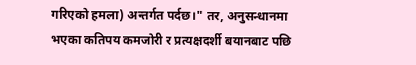गरिएको हमला) अन्तर्गत पर्दछ।" तर, अनुसन्धानमा भएका कतिपय कमजोरी र प्रत्यक्षदर्शी बयानबाट पछि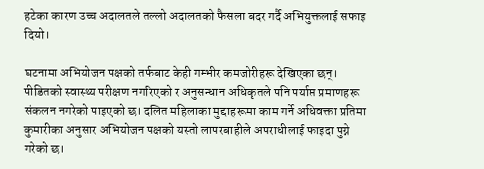हटेका कारण उच्च अदालतले तल्लो अदालतको फैसला बदर गर्दै अभियुक्तलाई सफाइ दियो।

घटनामा अभियोजन पक्षको तर्फबाट केही गम्भीर कमजोरीहरू देखिएका छन्। पीडितको स्वास्थ्य परीक्षण नगरिएको र अनुसन्धान अधिकृतले पनि पर्याप्त प्रमाणहरू संकलन नगरेको पाइएको छ। दलित महिलाका मुद्दाहरूमा काम गर्ने अधिवक्ता प्रतिमा कुमारीका अनुसार अभियोजन पक्षको यस्तो लापरबाहीले अपराधीलाई फाइदा पुग्ने गरेको छ।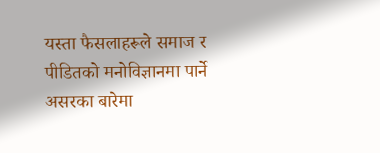यस्ता फैसलाहरूले समाज र पीडितको मनोविज्ञानमा पार्ने असरका बारेमा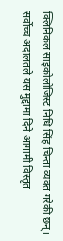क्लिनिकल साइकोलोजिस्ट निधि सिंह चिन्ता व्यक्त गरेकी छन्। सर्वोच्च अदालतले यस मुद्दामा दिने आगामी विस्तृत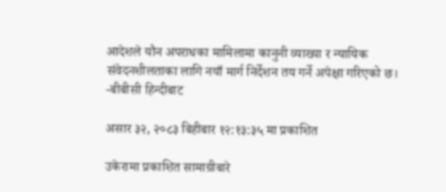आदेशले यौन अपराधका मामिलामा कानुनी व्याख्या र न्यायिक संवेदनशीलताका लागि नयाँ मार्ग निर्देशन तय गर्ने अपेक्षा गरिएको छ। -बीबीसी हिन्दीबाट

असार ३२, २०८३ बिहीबार १२:१३:३५ मा प्रकाशित

उकेरामा प्रकाशित सामाग्रीबारे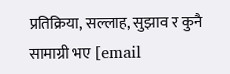प्रतिक्रिया, सल्लाह, सुझाव र कुनै सामाग्री भए [email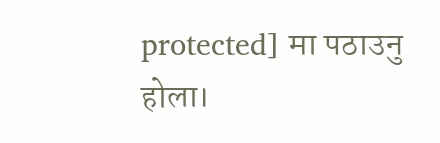protected] मा पठाउनु होला।